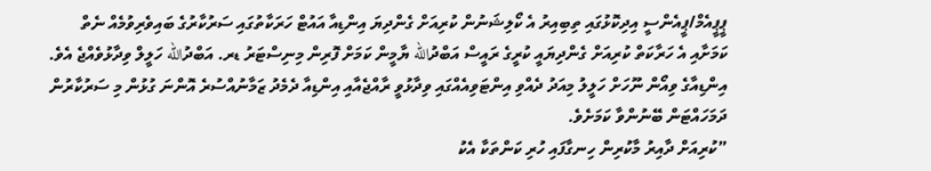ޕީޕީއެމް/ޕީއެންސީ އިދިކޮޅުގައި ތިބިއިރު އެ ކޯލިޝަނުން ކުރިއަށް ގެންދިޔަ އިންޑިއާ އައުޓް ހަރަކާތުގައި ސަރުކާރުގެ ބައިވެރިވުމެއް ނެތް ކަމަށާއި އެ ހަރާކަތް ކުރިއަށް ގެންދިޔައީ ކުރީގެ ރައީސް އަބްދުالله ޔާމީން ކަމަށް ފޮރިން މިނިސްޓަރު ޑރ. އަބްދުالله ހަލީލް ވިދާޅުވެއްޖެ އެވެ.
އިންޑިއާގެ ވިއޯން ނޫހަށް ހަލީލު މިއަދު ދެއްވި އިންޓަވިއެއްގައި ވިދާޅުވީ ރާއްޖެއާއި އިންޑިއާ ދެމެދު ޒަމާނުއްސުރެ އޮންނަ ގުޅުން މި ސަރުކާރުން ދަމަހައްޓަން ބޭނުންވާ ކަމަށެވެ.
”ކުރިއަށް ދާއިރު މާކުރިން ހިނގާފައި ހުރި ކަންތަކާ އެކު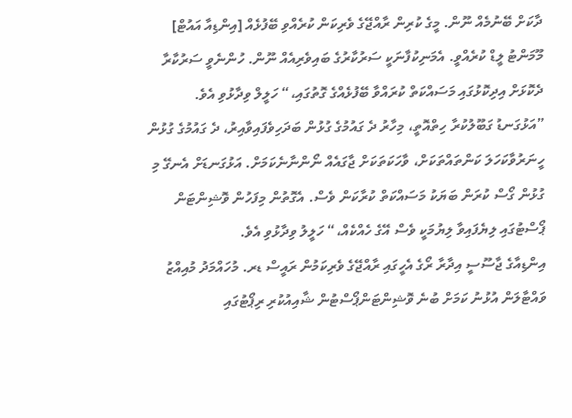ދާކަށް ބޭނުމެއް ނޫން. މީގެ ކުރިން ރާއްޖޭގެ ވެރިކަން ކުރެއްވި ބޭފުޅެއް [އިންޑިއާ އައުޓް] މޫމަންޓު ލީޑް ކުރެއްވީ. އެމަނިކުފާނަކީ ސަރުކާރުގެ ބައިވެރިއެއް ނޫން. ހުންނެވީ ސަރުކާރާ ދެކޮޅަށް އިދިކޮޅުގައި މަސައްކަތް ކުރައްވާ ބޭފުޅެއްގެ ގޮތުގައި،“ ހަލީލް ވިދާޅުވި އެވެ.
”އަޅުގަނޑު ގަބޫލުކުރާ ހިތްއޮތީ، މިހާރު ދެ ގައުމުގެ ގުޅުން ބަދަހިވެފައިވާއިރު، ދެ ގައުމުގެ ގުޅުން ހީނަރުވާކަހަލަ ކަންތައްތަކަށް، ވާހަކަތަކަށް ޖާގައެއް ނޯންނާނެކަމަށް. އަޅުގަނޑަށް އެނގޭ މި ގުޅުން ގޯސް ކުރަން ބަޔަކު މަސައްކަތް ކުރާކަން ވެސް. އެގޮތުން މިފަހުން ވޮޝިންޓަން ޕޯސްޓުގައި ލިޔެފައިވާ ލިޔުމަކީ ވެސް އޭގެ ހެއްކެއް،“ ހަލީލު ވިދާޅުވި އެވެ.
އިންޑިއާގެ ޖާސޫސީ އިދާރާ ރޯގެ އެހީގައި ރާއްޖޭގެ ވެރިކަމުން ރައީސް ޑރ. މުހައްމަދު މުއިއްޒު ވައްޓާލަން އުޅުނު ކަމަށް ބުނެ ވޮޝިންޓަންޕޯސްޓުން ޝާއިއުކުރި ރިޕޯޓުގައި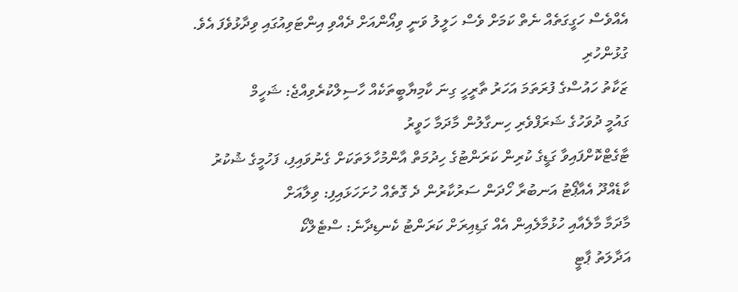އެއްވެސް ހަގީގަތެއް ނެތް ކަމަށް ވެސް ހަލީލު ވަނީ ވިއޯންއަށް ދެއްވި އިންޓަވިއުގައި ވިދާޅުވެފަ އެވެ.
ގުޅުންހުރި
ޒަކާތު ހައުސްގެ ފުރަތަމަ އަހަރު ތާރީހީ ގިނަ ކާމިޔާބީތަކެއް ހާސިލްކުރެވިއްޖެ: ޝަހީމް
ގައުމީ ދުވަހުގެ ޝަރަފްވެރި ހިނގާލުން މާދަމާ ހަވީރު
ޓާގެޓްކޮށްފައިވާ ގަޑީގެ ކުރިން ކަރަންޓުގެ ހިދުމަތް އާންމުހާލަތަކަށް ގެނުވައިފި، ފަހުމީގެ ޝުކުރު
ކާޑެއްދޫ އެއާޕޯޓު އަނބުރާ ހޯދަން ސަރުކާރުން ދެ ގޮތެއް ހުށަހަޅައިފި: ވިލާއަށް
މާދަމާ މާލެއާއި ހުޅުމާލެއިން އެއް ގަޑިއިރަށް ކަރަންޓު ކެނޑިދާނެ: ސްޓެލްކޯ
އަދާލަތު ޕާޓީ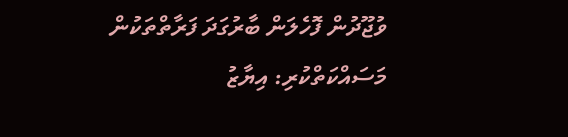ވުޖޫދުން ފޮހެލަން ބާރުގަދަ ފަރާތްތަކުން މަސައްކަތްކުރި: އިޔާޒު